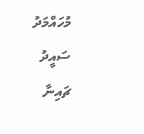މުހައްމަދު ސައީދު
ޗައިނާ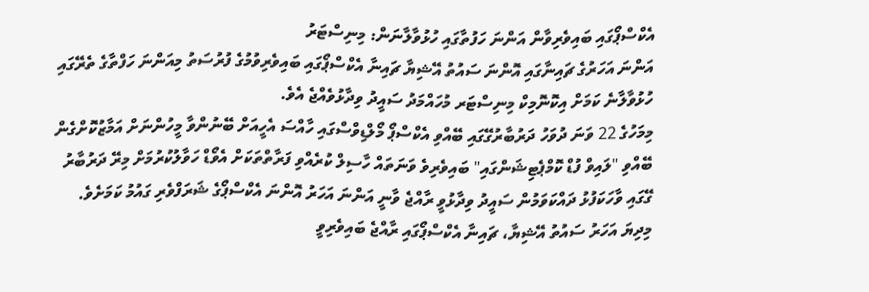އެކްސްޕޯގައި ބައިވެރިވާން އަންނަ ހަފުތާގައި ހުޅުވާލާނަން: މިނިސްޓަރު
އަންނަ އަހަރުގެ ޗައިނާގައި އޮންނަ ސައުތު އޭޝިޔާ ޗައިނާ އެކްސްޕޯގައި ބައިވެރިވުމުގެ ފުރުސަތު މިއަންނަ ހަފްތާގެ ތެރޭގައި ހުޅުވާލާނެ ކަމަށް އިކޮނޮމިކް މިނިސްޓަރ މުހައްމަދު ސައީދު ވިދާޅުވެއްޖެ އެވެ.
މިމަހުގެ 22 ވަނަ ދުވަހު ދަރުބާރުގޭގައި ބޭއްވި އެކްސްޕޯ މޯލްޑިވްސްގައި ހާއްސަ އެހީއަށް ބޭނުންވާ މީހުންނަށް އަމާޒުކޮށްގެން ބޭއްވި "ލައިވް ފުޑް ކޮމްޕެޓިޝަންގައި" ބައިވެރިވެ ވަނަތައް ހާސިލް ކުރެއްވި ފަރާތްތަކަށް އެވޯޑް ހަވާލުކުރުމަށް މިރޭ ދަރުބާރު ގޭގައި ވާހަކަފުޅު ދައްކަވަމުން ސައީދު ވިދާޅުވީ ރާއްޖެ ވާނީ އަންނަ އަހަރު އޮންނަ އެކްސްޕޯގެ ޝަރަފްވެރި ގައުމު ކަމަށެވެ.
މިދިޔަ އަހަރު ސައުތު އޭޝިޔާ، ޗައިނާ އެކްސްޕޯގައި ރާއްޖެ ބައިވެރިވީ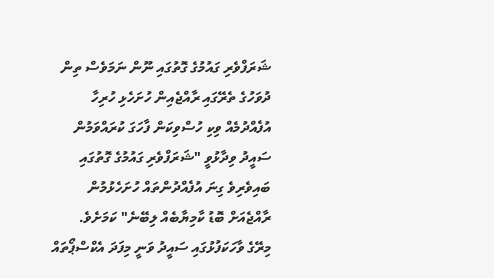ޝަރަފްވެރި ގައުމުގެ ގޮތުގައި ނޫން ނަމަވެސް ތިން ދުވަހުގެ ތެރޭގައި ރާއްޖެއިން ހުށަހެޅި ހުރިހާ އުފެއްދުމެއް ވިކި ހުސްވިކަން ފާހަގަ ކުރައްވަމުން ސައީދު ވިދާޅުވީ "ޝަރަފްވެރި ގައުމުގެ ގޮތުގައި ބައިވެރިވެ ގިނަ އުފެއްދުންތައް ހުށަހެޅުމުން ރާއްޖެއަށް ބޮޑު ކާމިޔާބެއް ލިބޭނެ" ކަމަށެވެ.
މިރޭގެ ވާހަކަފުޅުގައި ސައީދު ވަނީ މިފަދަ އެކްސްޕޯތައް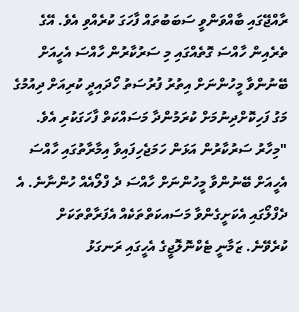ރާއްޖޭގައި ބާއްވަންވީ ސަބަބުތައް ފާހަގަ ކުރެއްވި އެވެ. އޭގެ ތެރެއިން ހާއްސަ ގޮތެއްގައި މި ސަރުކާރުން ހާއްސަ އެހީއަށް ބޭނުންވާ މީހުންނަށް އިތުރު ފުރުސަތު ހޯދައިދީ ކުރިއަށް ދިއުމުގެ މަގު ފަހިކޮށްދިނުމަށް ކުރަމުންދާ މަސައްކަތް ފާހަގަކުރި އެވެ.
"މިހާރު ސަރުކާރުން އަޅަން ހަމަޖެހިފައިވާ އިމާރާތުގައި ހާއްސަ އެހީއަށް ބޭނުންވާ މީހުންނަށް ހާއްސަ ދެ ފްލޯއެއް ހުންނާނެ. އެ ދެފްލޯގައި އެކަށީގެންވާ މަސައކަތްތަކެއް އެފަރާތްތަކަށް ކުރެވޭނެ. ޒަމާނީ ޓެކްނޮލޮޖީގެ އެހީގައި ރަނގަޅު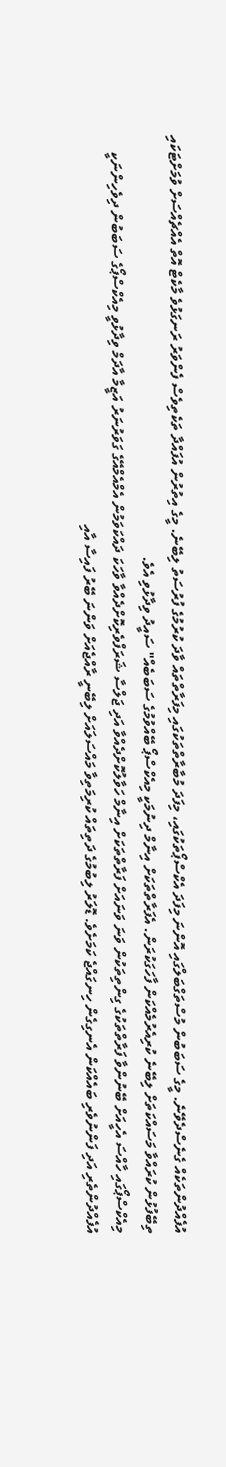އުފެއްދުންތަކެއް ގެނެސްދެވޭނެ. މީގެ ސަބަބުން މުސްތަގްބަލްގައި އޮންނަ މިފަދަ އެކްސްޕޯތަކުގައި، މިފަދަ މުބާރާތްތަކުގައި މިފަރާތްތައް ވާދަ ކުރުމުގެ ފުރުސަތު ލިބޭނެ. މީގެ އިތުރުން އުފައްދާ ތަކެތިވެސް ފެންވަރު ރަނގަޅުވެ މާކެޓް އޮތް އެއްޗެއްސަށް ވުމަށްޓަކައި ތިބޭފުޅުން ކުރައްވާ މަސައްކަތަށް ލިބޭނެ ކުރިއެރުމެއްކަން ފާހަގަކުރަން. އެފަރާތްތަކަށް އިނާމް ދިނުމަކީ މިއެކްސްޕޯ ބޭއްވުމުގެ ސަބަބެއް" ސައީދު ވިދާޅުވި އެވެ.
މިއެކްސްޕޯގައި ހާއްސަ އެހީއަށް ބޭނުންވާ ފަރާތްތަކުގެ ގިންތިތަކުން ވަނަ ވަނައަށް ފަރާތްތަކަށް އިނާމް ހަވާލުކޮށްދެއްވާ އަދި ޖަލްސާ ޝަރަފްވެރިކޮށްދެއްވާ ވާހަކަ ދައްކަވަމުން އެމްއެމްއޭގެ ގަވަރުނަރު އަޒީމާ އާދަމް ވިދާޅުވީ މިއެކްސްޕޯގެ ސަބަބުން ދިވެހިންނަކީ އުފެއްދުންތެރި އަދި ފަންނުވެރި ބައެއްކަން އެނގިގެން ހިނގައްޖެ ކަމަށެވެ. ޑޮލަރު ލިބުމުގެ ދަތިތައް ކުރިމަތިވާ މައްސަލައަށް ލިބޭނީ ރާއްޖެއަށް ވަންނަ ބޭރު ފައިސާ އާއި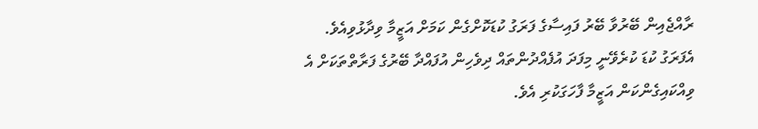ރާއްޖެއިން ބޭރުވާ ބޭރު ފައިސާގެ ފަރަގު ކުޑަކޮށްގެން ކަމަށް އަޒީމާ ވިދާޅުވިއެވެ.
އެފަރަގު ކުޑަ ކުރެވޭނީ މިފަދަ އުފެއްދުންތައް ދިވެހިން އުފައްދާ ބޭރުގެ ފަރާތްތަކަށް އެ ވިއްކައިގެންކަން އަޒީމާ ފާހަގަކުރި އެވެ.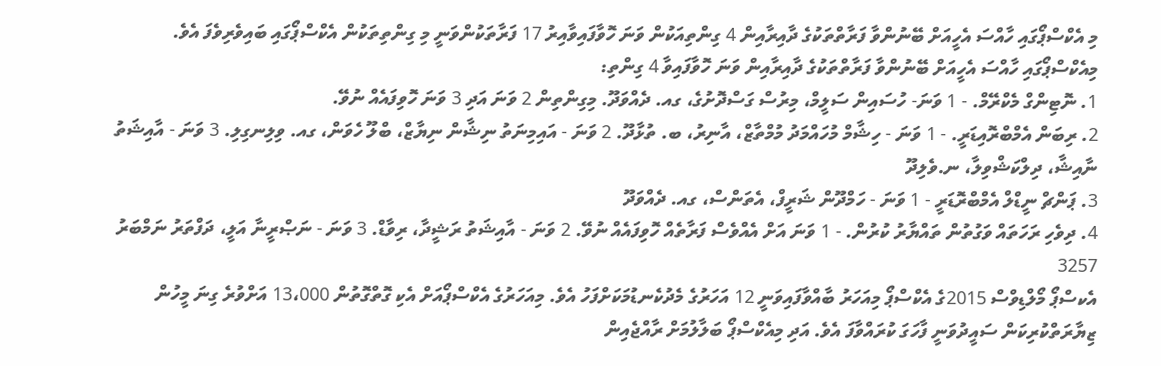މި އެކްސްޕޯގައި ހާއްސަ އެހީއަށް ބޭނުންވާ ފަރާތްތަކުގެ ދާއިރާއިން 4 ގިންތިއަކުން ވަނަ ހޮވާފައިވާއިރު 17 ފަރާތަކުންވަނީ މި ގިންތިތަކުން އެކްސްޕޯގައި ބައިވެރިވެފަ އެވެ.
މިއެކްސްޕޯގައި ހާއްސަ އެހީއަށް ބޭނުންވާ ފަރާތްތަކުގެ ދާއިރާއިން ވަނަ ހޮވާފައިވާ 4 ގިންތި:
1. ނޮޓިންގް މެކްރޭމް. - 1 ވަނަ- ހުސައިން ސަލީމް، މިރުސް ގަސްދޮށުގެ، ގއ. ދެއްވަދޫ. މިގިންތިން 2 ވަނަ އަދި 3 ވަނަ ހޮވިފައެއް ނުވޭ.
2. ރިބަން އެމްބްރޮއިޑަރީ. - 1 ވަނަ - ހިޝާމް މުހައްމަދު މުމްތާޒް، އާނިރު، ބ. ތުޅާދޫ. 2 ވަނަ - އައިމިނަތު ނިޝާން ނިޔާޒް، ބްލޫ ހެވަން، ގއ. ވިލިނގިލި. 3 ވަނަ - އާއިޝަތު ނާއިޝާ، ދިލްކަޝްވިލާ، ނ.ވެލިދޫ
3. ޕަންޗް ނީޑްލް އެމްބްރޮޑަރީ - 1 ވަނަ - ހަމްދޫން ޝަރީފް، އެތަންސް، ގއ. ދެއްވަދޫ
4. ދިވެހި ރަހަތައް ވަގުތުން ތައްޔާރު ކުރުން. - 1 ވަނަ އަށް އެއްވެސް ފަރާތެއް ހޮވިފައެއް ނުވޭ. 2 ވަނަ - އާއިޝަތު ރަޝީދާ، ރިވާޑް. 3 ވަނަ - ނަޞްރީނާ އަލީ، ދަފްތަރު ނަމްބަރު 3257
އެކސްޕޯ މޯލްޑިވްސް 2015ގެ އެކްސްޕޯ މިއަހަރު ބާއްވާފައިވަނީ 12 އަހަރުގެ މެދުކެނޑުމަކަށްފަހު އެވެ. މިއަހަރުގެ އެކްސްޕޯއަށް އެކި ގޮތްގޮތުން 13،000 އަށްވުރެ ގިނަ މީހުން ޒިޔާރަތްކުރިކަން ސައީދުވަނީ ފާހަގަ ކުރައްވާފަ އެވެ. އަދި މިއެކްސްޕޯ ބަލާލުމަށް ރާއްޖެއިން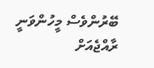ބޭރުންވެސް މީހުންވަނީ ރާއްޖެއަށް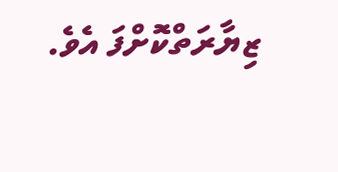ޒިޔާރަތްކޮށްފަ އެވެ.